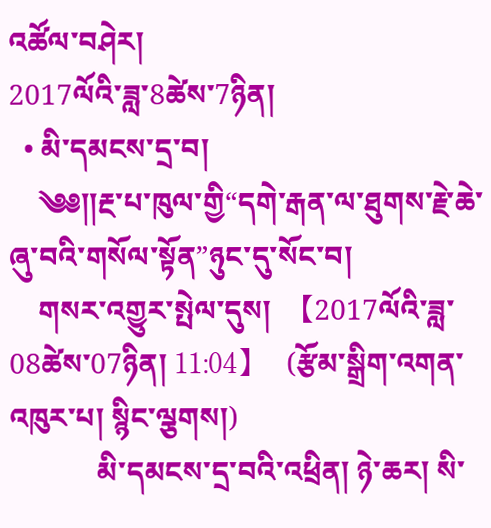འཚོལ་བཤེར།
2017ལོའི་ཟླ་8ཚེས་7ཉིན།
  • མི་དམངས་དྲ་བ།
    ༄༅།།རྔ་པ་ཁུལ་གྱི“དགེ་རྒན་ལ་ཐུགས་རྗེ་ཆེ་ཞུ་བའི་གསོལ་སྟོན”ཉུང་དུ་སོང་བ།
    གསར་འགྱུར་སྤེལ་དུས།  【2017ལོའི་ཟླ་ 08ཚེས་07ཉིན། 11:04】   (རྩོམ་སྒྲིག་འགན་འཁུར་པ། སྙིང་ལྕགས།)
            མི་དམངས་དྲ་བའི་འཕྲིན། ཉེ་ཆར། སི་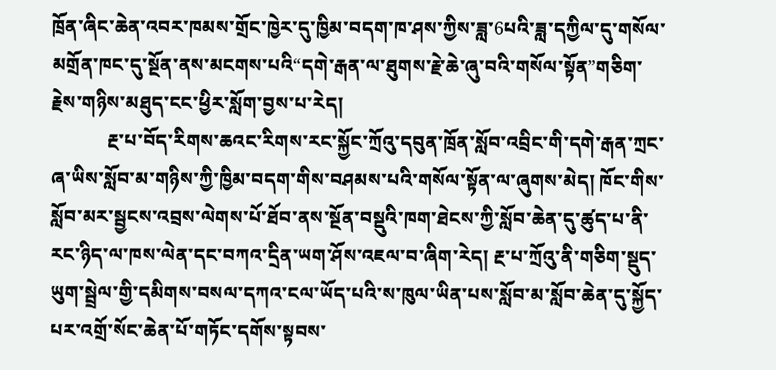ཁྲོན་ཞིང་ཆེན་འབར་ཁམས་གྲོང་ཁྱེར་དུ་ཁྱིམ་བདག་ཁ་ཤས་ཀྱིས་ཟླ་6པའི་ཟླ་དཀྱིལ་དུ་གསོལ་མགྲོན་ཁང་དུ་སྔོན་ནས་མངགས་པའི“དགེ་རྒན་ལ་ཐུགས་རྗེ་ཆེ་ཞུ་བའི་གསོལ་སྟོན”གཅིག་རྗེས་གཉིས་མཐུད་ངང་ཕྱིར་སློག་བྱས་པ་རེད།
            རྔ་པ་བོད་རིགས་ཆའང་རིགས་རང་སྐྱོང་ཀྲོའུ་དབུན་ཁྲོན་སློབ་འབྲིང་གི་དགེ་རྒན་ཀྲང་ཞ་ཡིས་སློབ་མ་གཉིས་ཀྱི་ཁྱིམ་བདག་གིས་བཤམས་པའི་གསོལ་སྟོན་ལ་ཞུགས་མེད། ཁོང་གིས་སློབ་མར་སྦྱངས་འབྲས་ལེགས་པོ་ཐོབ་ནས་སྔོན་བསྡུའི་ཁག་ཐེངས་ཀྱི་སློབ་ཆེན་དུ་ཚུད་པ་ནི་རང་ཉིད་ལ་ཁས་ལེན་དང་བཀའ་དྲིན་ཡག་ཤོས་འཇལ་བ་ཞིག་རེད། རྔ་པ་ཀྲོའུ་ནི་གཅིག་སྡུད་ཡུག་སྦྲེལ་གྱི་དམིགས་བསལ་དཀའ་ངལ་ཡོད་པའི་ས་ཁུལ་ཡིན་པས་སློབ་མ་སློབ་ཆེན་དུ་སྐྱོད་པར་འགྲོ་སོང་ཆེན་པོ་གཏོང་དགོས་སྟབས་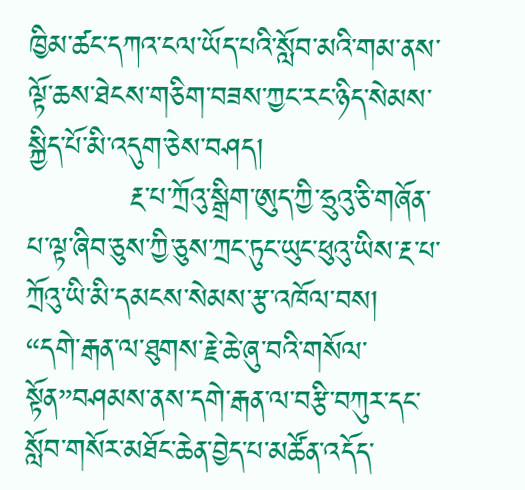ཁྱིམ་ཚང་དཀའ་ངལ་ཡོད་པའི་སློབ་མའི་གམ་ནས་ལྟོ་ཆས་ཐེངས་གཅིག་བཟས་ཀྱང་རང་ཉིད་སེམས་སྐྱིད་པོ་མི་འདུག་ཅེས་བཤད།
          རྔ་པ་ཀྲོའུ་སྒྲིག་ཨུད་ཀྱི་ཧྲུའུ་ཅི་གཞོན་པ་ལྟ་ཞིབ་ཅུས་ཀྱི་ཅུས་ཀྲང་ཏུང་ཡུང་ཕུའུ་ཡིས་རྔ་པ་ཀྲོའུ་ཡི་མི་དམངས་སེམས་རྩ་འཁོལ་བས། “དགེ་རྒན་ལ་ཐུགས་རྗེ་ཆེ་ཞུ་བའི་གསོལ་སྟོན”བཤམས་ནས་དགེ་རྒན་ལ་བརྩི་བཀུར་དང་སློབ་གསོར་མཐོང་ཆེན་བྱེད་པ་མཚོན་འདོད་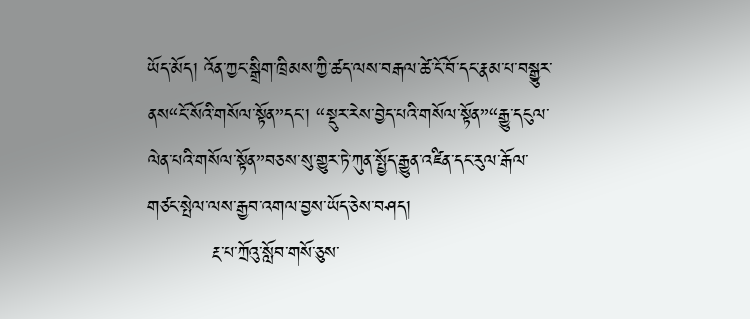ཡོད་མོད། འོན་ཀྱང་སྒྲིག་ཁྲིམས་ཀྱི་ཚད་ལས་བརྒལ་ཚེ་ངོ་བོ་དང་རྣམ་པ་བསྒྱུར་ནས“ངོ་སོའི་གསོལ་སྟོན”དང་། “སྡུར་རེས་བྱེད་པའི་གསོལ་སྟོན”“རྒྱུ་དངུལ་ལེན་པའི་གསོལ་སྟོན”བཅས་སུ་གྱུར་ཏེ་ཀུན་སྤྱོད་རྒྱུན་འཛིན་དང་རུལ་རྒོལ་གཙང་སྤེལ་ལས་རྒྱབ་འགལ་བྱས་ཡོད་ཅེས་བཤད།
          རྔ་པ་ཀྲོའུ་སློབ་གསོ་ཅུས་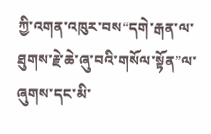ཀྱི་འགན་འཁུར་བས“དགེ་རྒན་ལ་ཐུགས་རྗེ་ཆེ་ཞུ་བའི་གསོལ་སྟོན”ལ་ཞུགས་དང་མི་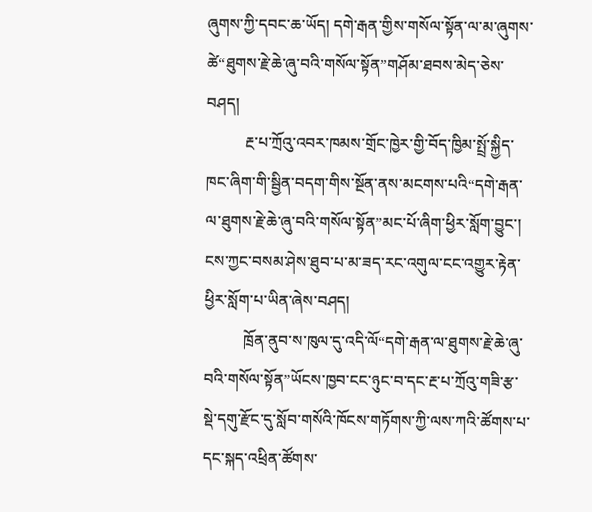ཞུགས་ཀྱི་དབང་ཆ་ཡོད། དགེ་རྒན་གྱིས་གསོལ་སྟོན་ལ་མ་ཞུགས་ཚེ“ཐུགས་རྗེ་ཆེ་ཞུ་བའི་གསོལ་སྟོན”གཤོམ་ཐབས་མེད་ཅེས་བཤད།
          རྔ་པ་ཀྲོའུ་འབར་ཁམས་གྲོང་ཁྱེར་གྱི་བོད་ཁྱིམ་སྤྲོ་སྐྱིད་ཁང་ཞིག་གི་སྦྱིན་བདག་གིས་སྔོན་ནས་མངགས་པའི“དགེ་རྒན་ལ་ཐུགས་རྗེ་ཆེ་ཞུ་བའི་གསོལ་སྟོན”མང་པོ་ཞིག་ཕྱིར་སློག་བྱུང་། ངས་ཀྱང་བསམ་ཤེས་ཐུབ་པ་མ་ཟད་རང་འགུལ་ངང་འགྱུར་རྟེན་ཕྱིར་སློག་པ་ཡིན་ཞེས་བཤད།
          ཁྲོན་ནུབ་ས་ཁུལ་དུ་འདི་ལོ“དགེ་རྒན་ལ་ཐུགས་རྗེ་ཆེ་ཞུ་བའི་གསོལ་སྟོན”ཡོངས་ཁྱབ་ངང་ཉུང་བ་དང་རྔ་པ་ཀྲོའུ་གཟི་རྩ་སྡེ་དགུ་རྫོང་དུ་སློབ་གསོའི་ཁོངས་གཏོགས་ཀྱི་ལས་ཀའི་ཚོགས་པ་དང་སྐད་འཕྲིན་ཚོགས་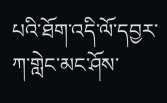པའི་ཐོག་འདི་ལོ་དབྱར་ཀ་གླེང་མང་ཤོས་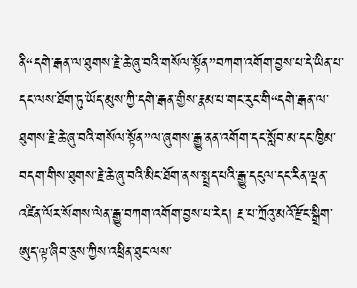ནི“དགེ་རྒན་ལ་ཐུགས་རྗེ་ཆེ་ཞུ་བའི་གསོལ་སྟོན”བཀག་འགོག་བྱས་པ་དེ་ཡིན་པ་དང་ལས་ཐོག་ཏུ་ཡོད་མུས་ཀྱི་དགེ་རྒན་གྱིས་རྣམ་པ་གང་རུང་གི“དགེ་རྒན་ལ་ཐུགས་རྗེ་ཆེ་ཞུ་བའི་གསོལ་སྟོན”ལ་ཞུགས་རྒྱུ་ནན་འགོག་དང་སློབ་མ་དང་ཁྱིམ་བདག་གིས་ཐུགས་རྗེ་ཆེ་ཞུ་བའི་མིང་ཐོག་ནས་སྤྲད་པའི་རྒྱུ་དངུལ་དང་རིན་ལྡན་འཛིན་ལོར་སོགས་ལེན་རྒྱུ་བཀག་འགོག་བྱས་པ་རེད། རྔ་པ་ཀྲོའུ་མའོ་རྫོང་སྒྲིག་ཨུད་ལྟ་ཞིབ་ཅུས་ཀྱིས་འཕྲིན་ཐུང་ལས་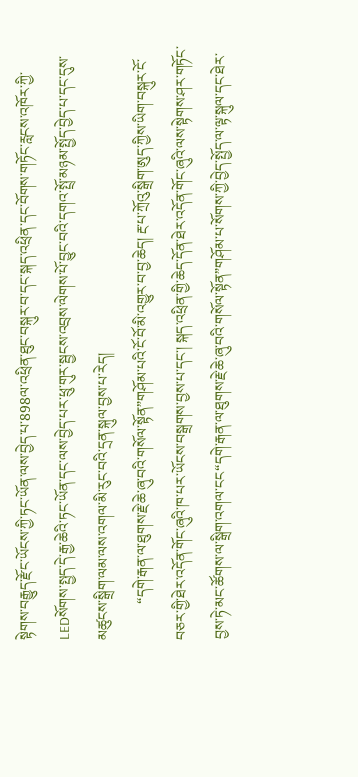སྟེགས་བརྒྱུད་རྫོང་ཡོངས་ཀྱི་ཏང་ཡོན་ལས་བྱེད་པ་898ལ་འཕྲིན་ཐུང་བསྐུར་བ་དང་སྐད་འཕྲིན་དང་བོགས་གཏོང་རླངས་འཁོར་ཀྱི་LEDསོགས་སྤྱད་དེ་རྒྱ་ཆེའི་ཏང་ཡོན་དང་ལས་བྱེད་པར་ཕྲུ་གུར་སྦྱངས་འབྲས་ལེགས་པོ་བྱུང་བའི་དགའ་སྤྲོ་མཉམ་སྤྱོད་བྱེད་པ་དང་དུས་མཚུངས་སྒྲིག་ལམ་ལས་འགལ་མི་རུང་བའི་དྲན་སྐུལ་བྱས་པ་རེད།
          “དགེ་རྒན་ལ་ཐུགས་རྗེ་ཆེ་ཞུ་བའི་གསོལ་སྟོན”གཤོམ་པའི་ངོ་བོ་མི་འགྱུར་བ་བྱ་ཆེད། རྔ་པ་ཀྲོའུ་སྒྲིག་ཨུད་ཀྱིས་ཡིག་བསྐུར་ངོ་བཅར་གྱི་ཐེར་འདོན་གོང་ཞུའི་ཁ་པར་ཡོངས་བསྒྲགས་བྱས་པ་དང་། སྐད་འཕྲིན་གྱི་ཆེད་དོན་ཐེར་འདོན་གོང་ཞུའི་ལས་སྟེགས་ཤར་གཏོང་བྱས་ཏེ་མང་ཚོགས་ལ་སྒྲིག་འགལ་ངང“དགེ་རྒན་ལ་ཐུགས་རྗེ་ཆེ་ཞུ་བའི་གསོལ་སྟོན”གཤོམ་པ་སོགས་ཀྱི་བྱེད་སྤྱོད་ལ་ལྟ་སྐུལ་དང་ཐེར་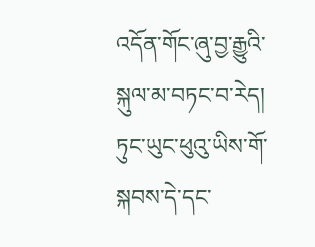འདོན་གོང་ཞུ་བྱ་རྒྱུའི་སྐུལ་མ་བཏང་བ་རེད། ཏུང་ཡུང་ཕུའུ་ཡིས་གོ་སྐབས་དེ་དང་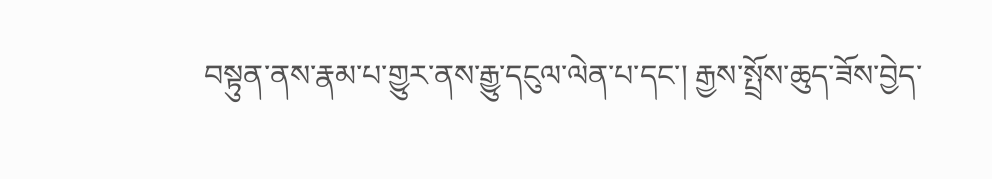བསྟུན་ནས་རྣམ་པ་གྱུར་ནས་རྒྱུ་དངུལ་ལེན་པ་དང་། རྒྱས་སྤྲོས་ཆུད་ཟོས་བྱེད་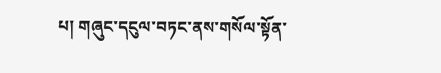པ། གཞུང་དངུལ་བཏང་ནས་གསོལ་སྟོན་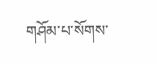གཤོམ་པ་སོགས་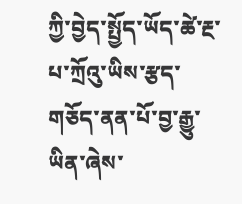ཀྱི་བྱེད་སྤྱོད་ཡོད་ཚེ་རྔ་པ་ཀྲོའུ་ཡིས་རྩད་གཅོད་ནན་པོ་བྱ་རྒྱུ་ཡིན་ཞེས་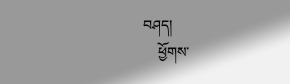བཤད།
    ཕྱོགས་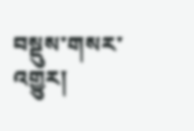བསྡུས་གསར་འགྱུར།